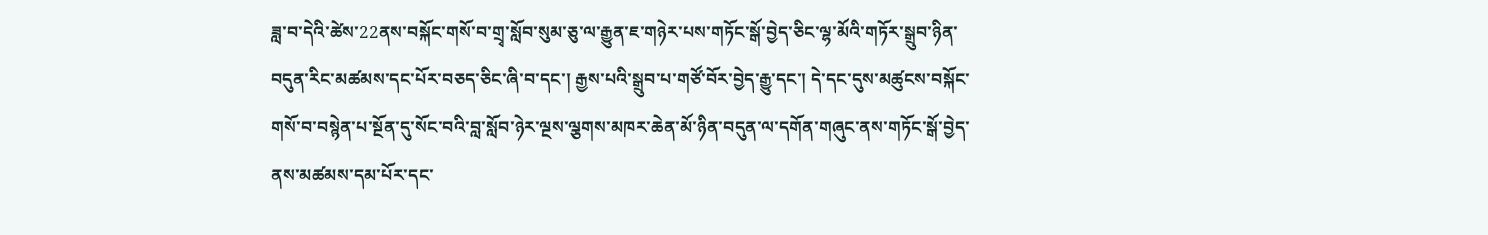ཟླ་བ་དེའི་ཚེས་22ནས་བསྐོང་གསོ་བ་གྲྭ་སློབ་སུམ་ཅུ་ལ་རྒྱུན་ཇ་གཉེར་པས་གཏོང་སྒོ་བྱེད་ཅིང་ལྷ་མོའི་གཏོར་སྒྲུབ་ཉིན་བདུན་རིང་མཚམས་དང་པོར་བཅད་ཅིང་ཞི་བ་དང་། རྒྱས་པའི་སྒྲུབ་པ་གཙོ་བོར་བྱེད་རྒྱུ་དང་། དེ་དང་དུས་མཚུངས་བསྐོང་གསོ་བ་བསྙེན་པ་སྔོན་དུ་སོང་བའི་བླ་སློབ་ཉེར་ལྔས་ལྕགས་མཁར་ཆེན་མོ་ཉིན་བདུན་ལ་དགོན་གཞུང་ནས་གཏོང་སྒོ་བྱེད་ནས་མཚམས་དམ་པོར་དང་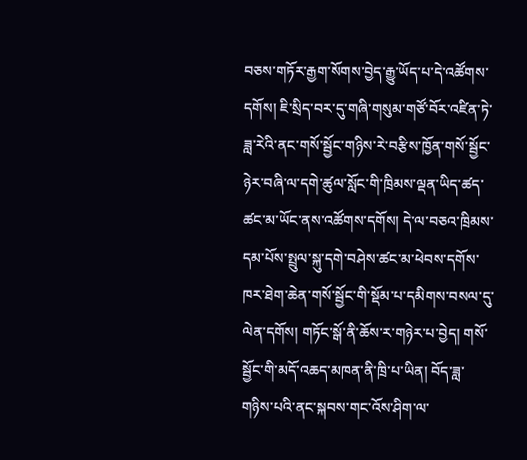བཅས་གཏོར་རྒྱག་སོགས་བྱེད་རྒྱུ་ཡོད་པ་དེ་འཚོགས་དགོས། ཇི་སྲིད་བར་དུ་གཞི་གསུམ་གཙོ་བོར་འཛིན་ཏེ་ཟླ་རེའི་ནང་གསོ་སྦྱོང་གཉིས་རེ་བརྩིས་ཁྱོན་གསོ་སྦྱོང་ཉེར་བཞི་ལ་དགེ་ཚུལ་སློང་གི་ཁྲིམས་ལྡན་ཡིད་ཚད་ཚང་མ་ཡོང་ནས་འཚོགས་དགོས། དེ་ལ་བཅའ་ཁྲིམས་དམ་པོས་སྤྲུལ་སྐུ་དགེ་བཤེས་ཚང་མ་ཕེབས་དགོས་ཁར་ཐེག་ཆེན་གསོ་སྦྱོང་གི་སྡོམ་པ་དམིགས་བསལ་དུ་ལེན་དགོས། གཏོང་སྒོ་ནི་ཆོས་ར་གཉེར་པ་བྱེད། གསོ་སྦྱོང་གི་མདོ་འཆད་མཁན་ནི་ཁྲི་པ་ཡིན། བོད་ཟླ་གཉིས་པའི་ནང་སྐབས་གང་འོས་ཤིག་ལ་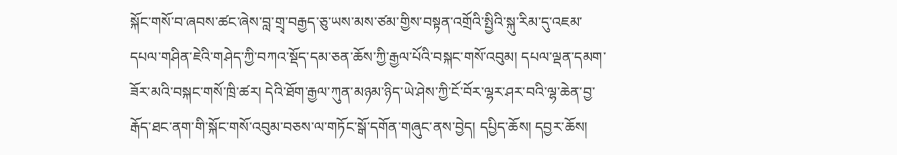སྐོང་གསོ་བ་ཞབས་ཚང་ཞེས་བླ་གྲྭ་བརྒྱད་ཅུ་ཡས་མས་ཙམ་གྱིས་བསྟན་འགྲོའི་སྤྱིའི་སྐུ་རིམ་དུ་འཇམ་དཔལ་གཤིན་ཇེའི་གཤེད་ཀྱི་བཀའ་སྡོད་དམ་ཅན་ཆོས་ཀྱི་རྒྱལ་པོའི་བསྐང་གསོ་འབུམ། དཔལ་ལྡན་དམག་ཟོར་མའི་བསྐང་གསོ་ཁྲི་ཚར། དེའི་ཐོག་རྒྱལ་ཀུན་མཉམ་ཉིད་ཡེ་ཤེས་ཀྱི་ངོ་བོར་ལྷར་ཤར་བའི་ལྷ་ཆེན་བྱ་རྒོད་ཐང་ནག་གི་སྐོང་གསོ་འབུམ་བཅས་ལ་གཏོང་སྒོ་དགོན་གཞུང་ནས་བྱེད། དཔྱིད་ཆོས། དབྱར་ཆོས།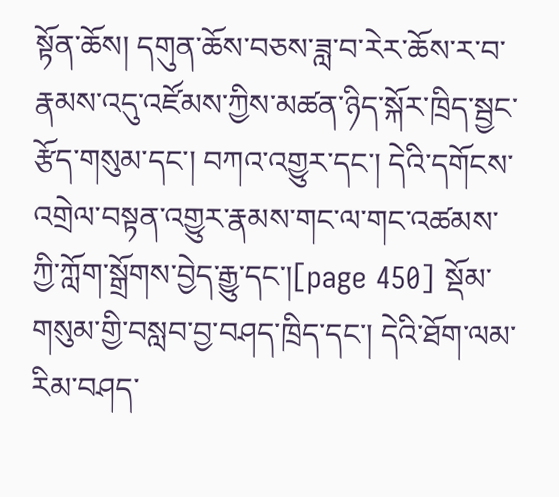སྟོན་ཆོས། དགུན་ཆོས་བཅས་ཟླ་བ་རེར་ཆོས་ར་བ་རྣམས་འདུ་འཛོམས་ཀྱིས་མཚན་ཉིད་སྐོར་ཁྲིད་སྦྱང་རྩོད་གསུམ་དང་། བཀའ་འགྱུར་དང་། དེའི་དགོངས་འགྲེལ་བསྟན་འགྱུར་རྣམས་གང་ལ་གང་འཚམས་ཀྱི་ཀློག་སྒྲོགས་བྱེད་རྒྱུ་དང་།[page 450] སྡོམ་གསུམ་གྱི་བསླབ་བྱ་བཤད་ཁྲིད་དང་། དེའི་ཐོག་ལམ་རིམ་བཤད་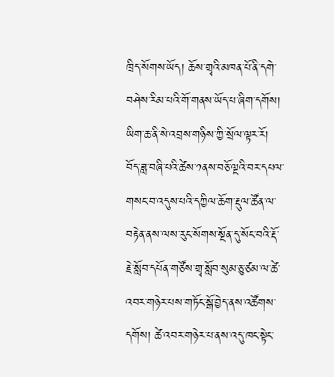ཁྲིད་སོགས་ཡོད། ཆོས་གྲྭའི་མཁན་པོ་ནི་དགེ་བཤེས་རིམ་པའི་གོ་གནས་ཡོད་པ་ཞིག་དགོས། ཡིག་ཆ་ནི་སེ་འབྲས་གཉིས་ཀྱི་སྲོལ་ལྟར་རོ། བོད་ཟླ་བཞི་པའི་ཚེས་༡ནས་བཅོ་ལྔའི་བར་དཔལ་གསང་བ་འདུས་པའི་དཀྱིལ་ཆོག་རྡུལ་ཚོན་ལ་བརྟེན་ནས་ལས་རུང་སོགས་སྔོན་དུ་སོང་བའི་རྡོ་རྗེ་སློབ་དཔོན་གཙོས་གྲྭ་སློབ་སུམ་ཅུ་ཙམ་ལ་ཚེ་འབར་གཉེར་པས་གཏོང་སྒོ་བྱེད་ནས་འཚོགས་དགོས། ཚེ་འབར་གཉེར་པ་ནས་འདུ་ཁང་སྟེང་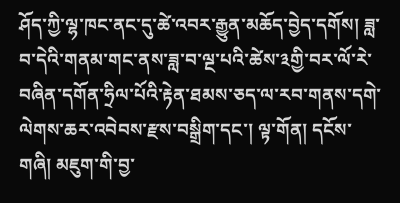ཤོད་ཀྱི་ལྷ་ཁང་ནང་དུ་ཚེ་འབར་རྒྱུན་མཆོད་བྱེད་དགོས། ཟླ་བ་དེའི་གནམ་གང་ནས་ཟླ་བ་ལྔ་པའི་ཚེས་༣གྱི་བར་ལོ་རེ་བཞིན་དགོན་ཧྲིལ་པོའི་རྟེན་ཐམས་ཅད་ལ་རབ་གནས་དགེ་ལེགས་ཆར་འབེབས་རྫས་བསྒྲིག་དང་། ལྟ་གོན། དངོས་གཞི། མཇུག་གི་བྱ་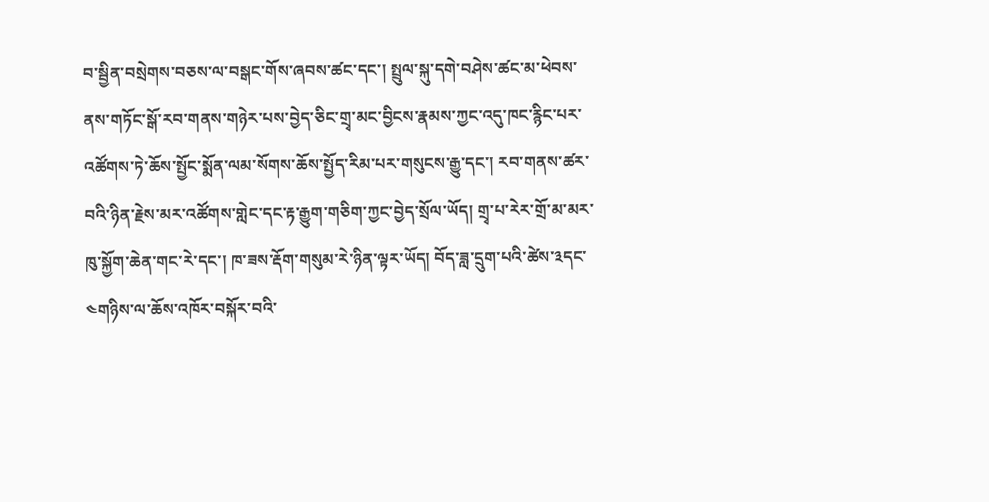བ་སྦྱིན་བསྲེགས་བཅས་ལ་བསྒང་གོས་ཞབས་ཚང་དང་། སྤྲུལ་སྐུ་དགེ་བཤེས་ཚང་མ་ཕེབས་ནས་གཏོང་སྒོ་རབ་གནས་གཉེར་པས་བྱེད་ཅིང་གྲྭ་མང་བྱིངས་རྣམས་ཀྱང་འདུ་ཁང་རྙིང་པར་འཚོགས་ཏེ་ཆོས་སྤྱོང་སྨོན་ལམ་སོགས་ཆོས་སྤྱོད་རིམ་པར་གསུངས་རྒྱུ་དང་། རབ་གནས་ཚར་བའི་ཉིན་རྗེས་མར་འཚོགས་གླེང་དང་རྟ་རྒྱུག་གཅིག་ཀྱང་བྱེད་སྲོལ་ཡོད། གྲྭ་པ་རེར་གྲོ་མ་མར་ཁུ་སྐྱོག་ཆེན་གང་རེ་དང་། ཁ་ཟས་རྡོག་གསུམ་རེ་ཉིན་ལྟར་ཡོད། བོད་ཟླ་དྲུག་པའི་ཚེས་༣དང་༤གཉིས་ལ་ཆོས་འཁོར་བསྐོར་བའི་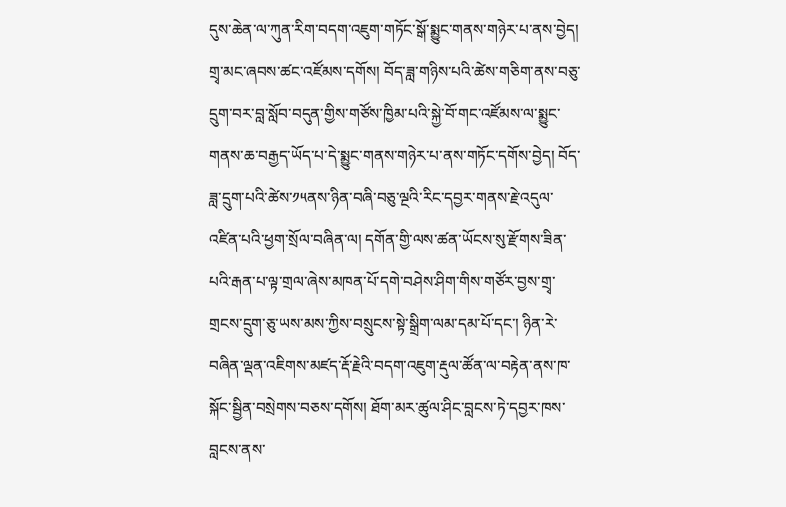དུས་ཆེན་ལ་ཀུན་རིག་བདག་འཇུག་གཏོང་སྒོ་སྨྱུང་གནས་གཉེར་པ་ནས་བྱེད། གྲྭ་མང་ཞབས་ཚང་འཛོམས་དགོས། བོད་ཟླ་གཉིས་པའི་ཚེས་གཅིག་ནས་བཅུ་དྲུག་བར་བླ་སློབ་བདུན་གྱིས་གཙོས་ཁྱིམ་པའི་སྐྱེ་བོ་གང་འཛོམས་ལ་སྨྱུང་གནས་ཆ་བརྒྱད་ཡོད་པ་དེ་སྨྱུང་གནས་གཉེར་པ་ནས་གཏོང་དགོས་བྱེད། བོད་ཟླ་དྲུག་པའི་ཚེས་༡༥ནས་ཉིན་བཞི་བཅུ་ལྔའི་རིང་དབྱར་གནས་རྗེ་འདུལ་འཛིན་པའི་ཕྱག་སྲོལ་བཞིན་ལ། དགོན་གྱི་ལས་ཚན་ཡོངས་སུ་རྫོགས་ཟིན་པའི་རྒན་པ་ལྟ་གྲལ་ཞེས་མཁན་པོ་དགེ་བཤེས་ཤིག་གིས་གཙོར་བྱས་གྲྭ་གྲངས་དྲུག་ཅུ་ཡས་མས་ཀྱིས་བསྲུངས་སྟེ་སྒྲིག་ལམ་དམ་པོ་དང་། ཉིན་རེ་བཞིན་ལྡན་འཇིགས་མཛད་རྡོ་རྗེའི་བདག་འཇུག་རྡུལ་ཚོན་ལ་བརྟེན་ནས་ཁ་སྐོང་སྦྱིན་བསྲེགས་བཅས་དགོས། ཐོག་མར་ཚུལ་ཤིང་བླངས་ཏེ་དབྱར་ཁས་བླངས་ནས་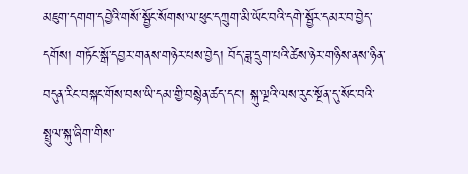མཇུག་དགག་དབྱེའི་གསོ་སྦྱོང་སོགས་ལ་ཕུང་དཀྲུག་མི་ཡོང་བའི་དགེ་སྦྱོར་དམར་བ་བྱེད་དགོས། གཏོང་སྒོ་དབྱར་གནས་གཉེར་པས་བྱེད། བོད་ཟླ་དྲུག་པའི་ཚེས་ཉེར་གཉིས་ནས་ཉིན་བདུན་རིང་བསྐང་གོས་བས་ཡི་དམ་གྱི་བསྙེན་ཚད་དང་། སྐུ་ལྔའི་ལས་རུང་སྔོན་དུ་སོང་བའི་སྤྲུལ་སྐུ་ཞིག་གིས་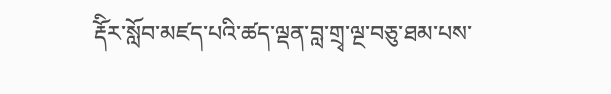རྡོིར་སློབ་མཛད་པའི་ཚད་ལྡན་བླ་གྲྭ་ལྔ་བཅུ་ཐམ་པས་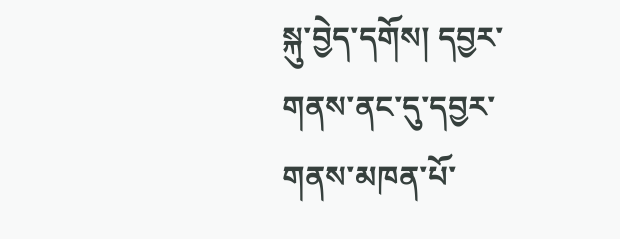སྐུ་བྱེད་དགོས། དབྱར་གནས་ནང་དུ་དབྱར་གནས་མཁན་པོ་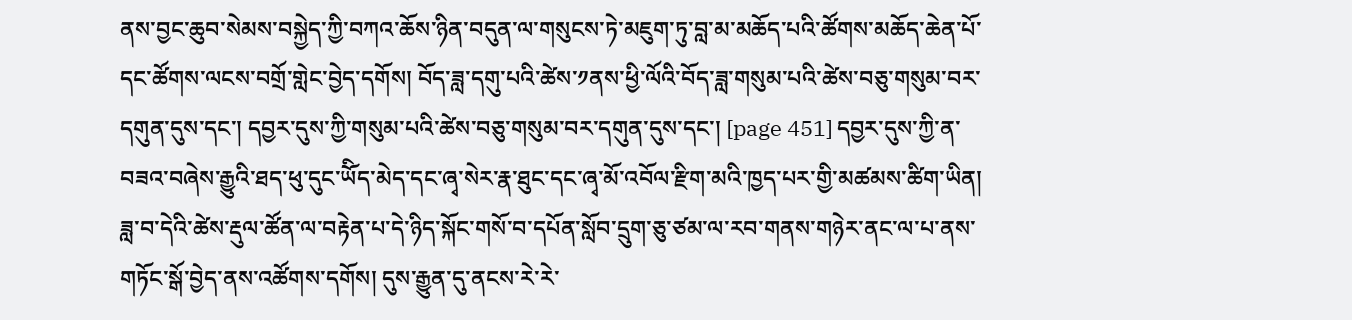ནས་བྱང་ཆུབ་སེམས་བསྐྱེད་ཀྱི་བཀའ་ཆོས་ཉིན་བདུན་ལ་གསུངས་ཏེ་མཇུག་ཏུ་བླ་མ་མཆོད་པའི་ཚོགས་མཆོད་ཆེན་པོ་དང་ཚོགས་ལངས་བགྲོ་གླེང་བྱེད་དགོས། བོད་ཟླ་དགུ་པའི་ཚེས་༡ནས་ཕྱི་ལོའི་བོད་ཟླ་གསུམ་པའི་ཚེས་བཅུ་གསུམ་བར་དགུན་དུས་དང་། དབྱར་དུས་ཀྱི་གསུམ་པའི་ཚེས་བཅུ་གསུམ་བར་དགུན་དུས་དང་། [page 451] དབྱར་དུས་ཀྱི་ན་བཟའ་བཞེས་རྒྱུའི་ཐད་ཕུ་དུང་ཡོིད་མེད་དང་ཞྭ་སེར་རྣ་ཐུང་དང་ཞྭ་མོ་འབོལ་རྫིག་མའི་ཁྱད་པར་གྱི་མཚམས་ཚིག་ཡིན། ཟླ་བ་དེའི་ཚེས་རྡུལ་ཚོན་ལ་བརྟེན་པ་དེ་ཉིད་སྐོང་གསོ་བ་དཔོན་སློབ་དྲུག་ཅུ་ཙམ་ལ་རབ་གནས་གཉེར་ནང་ལ་པ་ནས་གཏོང་སྒོ་བྱེད་ནས་འཚོགས་དགོས། དུས་རྒྱུན་དུ་ནངས་རེ་རེ་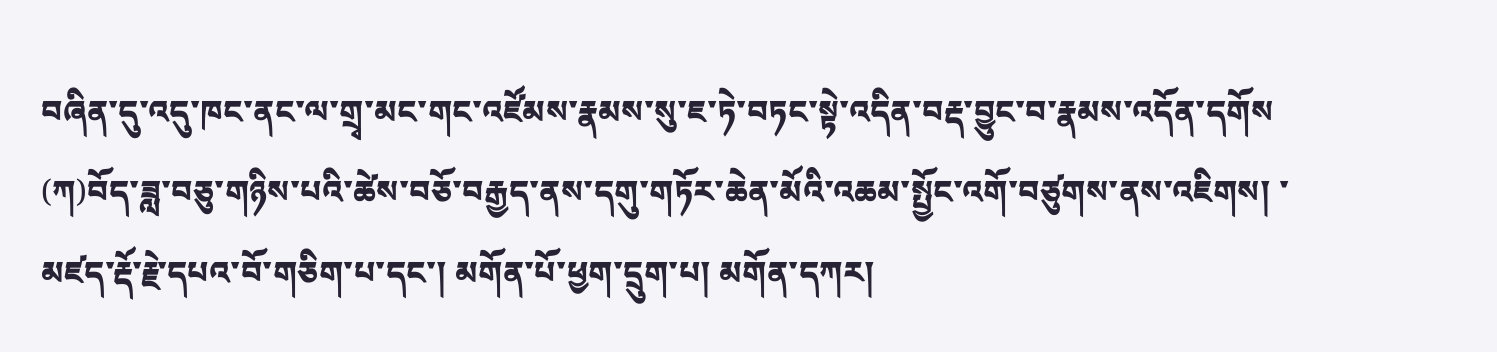བཞིན་དུ་འདུ་ཁང་ནང་ལ་གྲྭ་མང་གང་འཛོམས་རྣམས་སུ་ཇ་ཏེ་བཏང་སྟེ་འདིན་བརྡ་བྱུང་བ་རྣམས་འདོན་དགོས (ཀ)བོད་ཟླ་བཅུ་གཉིས་པའི་ཚེས་བཅོ་བརྒྱད་ནས་དགུ་གཏོར་ཆེན་མོའི་འཆམ་སྤྱོང་འགོ་བཙུགས་ནས་འཇིགས། ་མཛད་རྡོ་རྗེ་དཔའ་བོ་གཅིག་པ་དང་། མགོན་པོ་ཕྱག་དྲུག་པ། མགོན་དཀར།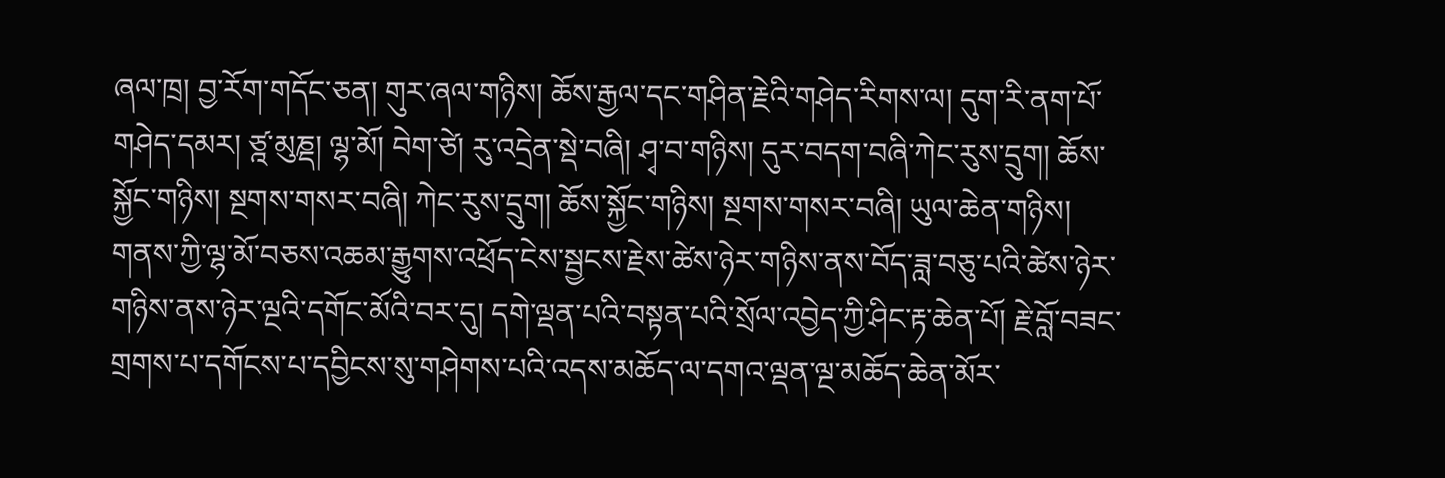ཞལ་ཁྲ། བྱ་རོག་གདོང་ཅན། གུར་ཞལ་གཉིས། ཆོས་རྒྱལ་དང་གཤིན་རྗེའི་གཤེད་རིགས་ལ། དུག་རི་ནག་པོ་གཤེད་དམར། ཙྰ་མུཎྡ། ལྷ་མོ། བེག་ཙེ། རུ་འདྲེན་སྡེ་བཞི། ཤྭ་བ་གཉིས། དུར་བདག་བཞི་ཀེང་རུས་དྲུག། ཆོས་སྐྱོང་གཉིས། སྔགས་གསར་བཞི། ཀེང་རུས་དྲུག། ཆོས་སྐྱོང་གཉིས། སྔགས་གསར་བཞི། ཡུལ་ཆེན་གཉིས། གནས་ཀྱི་ལྷ་མོ་བཅས་འཆམ་རྒྱུགས་འཕྲོད་ངེས་སྦྱངས་རྗེས་ཚེས་ཉེར་གཉིས་ནས་བོད་ཟླ་བཅུ་པའི་ཚེས་ཉེར་གཉིས་ནས་ཉེར་ལྔའི་དགོང་མོའི་བར་དུ། དགེ་ལྡན་པའི་བསྟན་པའི་སྲོལ་འབྱེད་ཀྱི་ཤིང་རྟ་ཆེན་པོ། རྗེ་བློ་བཟང་གྲགས་པ་དགོངས་པ་དབྱིངས་སུ་གཤེགས་པའི་འདས་མཆོད་ལ་དགའ་ལྡན་ལྔ་མཆོད་ཆེན་མོར་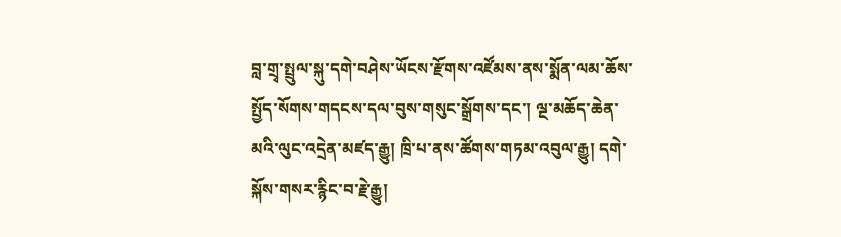བླ་གྲྭ་སྤྲུལ་སྐུ་དགེ་བཤེས་ཡོངས་རྫོགས་འཛོམས་ནས་སྨོན་ལམ་ཆོས་སྤྱོད་སོགས་གདངས་དལ་བུས་གསུང་སྒྲོགས་དང་། ལྔ་མཆོད་ཆེན་མའི་ལུང་འདྲེན་མཛད་རྒྱུ། ཁྲི་པ་ནས་ཚོགས་གཏམ་འབུལ་རྒྱུ། དགེ་སྐོས་གསར་རྙིང་བ་རྗེ་རྒྱུ།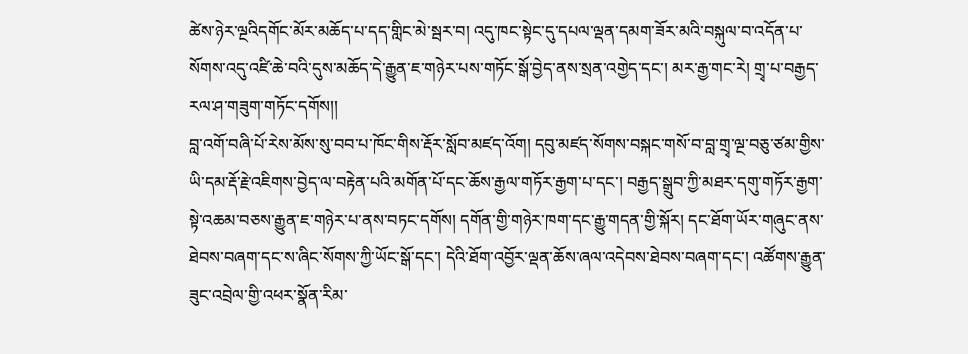ཚེས་ཉེར་ལྔའིདགོང་མོར་མཆོད་པ་དད་གླིང་མེ་སྦར་བ། འདུ་ཁང་སྟེང་དུ་དཔལ་ལྡན་དམག་ཟོར་མའི་བསྐུལ་བ་འདོན་པ་སོགས་འདུ་འཛི་ཆེ་བའི་དུས་མཆོད་དེ་རྒྱུན་ཇ་གཉེར་པས་གཏོང་སྒོ་བྱེད་ནས་སྲན་འགྱེད་དང་། མར་རྒྱ་གང་རེ། གྲྭ་པ་བརྒྱད་རལ་ཤ་གཟུག་གཏོང་དགོས།།
བླ་འགོ་བཞི་པོ་རེས་མོས་སུ་བབ་པ་ཁོང་གིས་རྡོར་སློབ་མཛད་འོག། དབུ་མཛད་སོགས་བསྐང་གསོ་བ་བླ་གྲྭ་ལྔ་བཅུ་ཙམ་གྱིས་ཡི་དམ་རྡོ་རྗེ་འཇིགས་བྱེད་ལ་བརྟེན་པའི་མགོན་པོ་དང་ཆོས་རྒྱལ་གཏོར་རྒྱག་པ་དང་། བརྒྱད་སྒྲུབ་ཀྱི་མཐར་དགུ་གཏོར་རྒྱག་སྟེ་འཆམ་བཅས་རྒྱུན་ཇ་གཉེར་པ་ནས་བཏང་དགོས། དགོན་གྱི་གཉེར་ཁག་དང་རྒྱུ་གདན་གྱི་སྐོར། དང་ཐོག་ཡོར་གཞུང་ནས་ཐེབས་བཞག་དང་ས་ཞིང་སོགས་ཀྱི་ཡོང་སྒོ་དང་། དེའི་ཐོག་འབྱོར་ལྡན་ཆོས་ཞལ་འདེབས་ཐེབས་བཞག་དང་། འཚོགས་རྒྱུན་ཟུང་འབྲེལ་གྱི་འཕར་སྣོན་རིམ་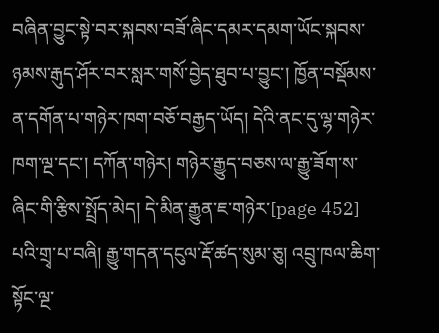བཞིན་བྱུང་སྟེ་བར་སྐབས་བཟོ་ཞིང་དམར་དམག་ཡོང་སྐབས་ཉམས་རྒུད་ཤོར་བར་སླར་གསོ་བྱེད་ཐུབ་པ་བྱུང་། ཁྱོན་བསྡོམས་ན་དགོན་པ་གཉེར་ཁག་བཅོ་བརྒྱད་ཡོད། དེའི་ནང་དུ་ལྷ་གཉེར་ཁག་ལྔ་དང་། དཀོན་གཉེར། གཉེར་རྒྱུད་བཅས་ལ་རྒྱུ་ཟོག་ས་ཞིང་གི་རྩིས་སྤྲོད་མེད། དེ་མིན་རྒྱུན་ཇ་གཉེར་[page 452] པའི་གྲྭ་པ་བཞི། རྒྱུ་གདན་དངུལ་རྡོ་ཚད་སུམ་ཅུ། འབྲུ་ཁལ་ཆིག་སྟོང་ལྔ་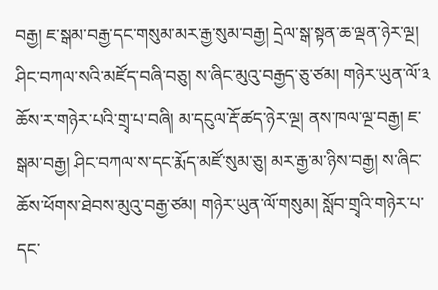བརྒྱ། ཇ་སྒམ་བརྒྱ་དང་གསུམ་མར་རྒྱ་སུམ་བརྒྱ། དྲེལ་སྒ་སྟན་ཆ་ལྡན་ཉེར་ལྔ། ཤིང་བཀལ་སའི་མཛོད་བཞི་བཅུ། ས་ཞིང་མུའུ་བརྒྱད་ཅུ་ཙམ། གཉེར་ཡུན་ལོ་༣ ཆོས་ར་གཉེར་པའི་གྲྭ་པ་བཞི། མ་དངུལ་རྡོ་ཚད་ཉེར་ལྔ། ནས་ཁལ་ལྔ་བརྒྱ། ཇ་སྒམ་བརྒྱ། ཤིང་བཀལ་ས་དང་རྨོད་མཛོ་སུམ་ཅུ། མར་རྒྱ་མ་ཉིས་བརྒྱ། ས་ཞིང་ཆོས་ཕོགས་ཐེབས་མུའུ་བརྒྱ་ཙམ། གཉེར་ཡུན་ལོ་གསུམ། སློབ་གྲྭའི་གཉེར་པ་དང་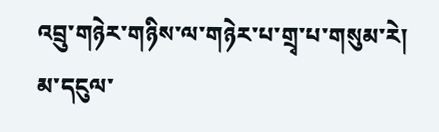འབྲུ་གཉེར་གཉིས་ལ་གཉེར་པ་གྲྭ་པ་གསུམ་རེ། མ་དངུལ་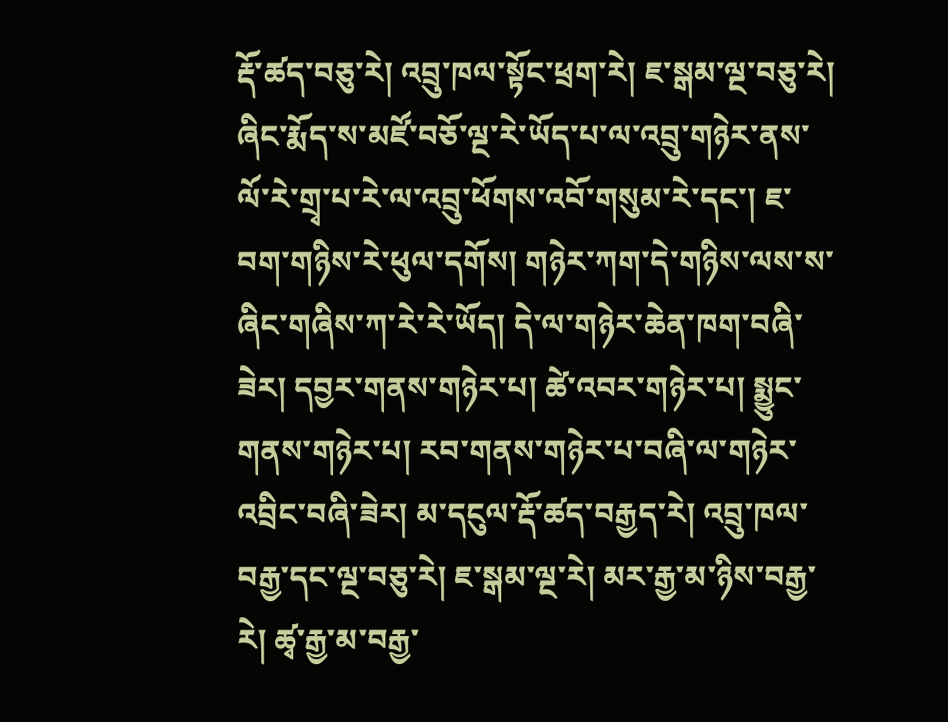རྡོ་ཚད་བཅུ་རེ། འབྲུ་ཁལ་སྟོང་ཕྲག་རེ། ཇ་སྒམ་ལྔ་བཅུ་རེ། ཞིང་རྨོད་ས་མཛོ་བཅོ་ལྔ་རེ་ཡོད་པ་ལ་འབྲུ་གཉེར་ནས་ལོ་རེ་གྲྭ་པ་རེ་ལ་འབྲུ་ཕོགས་འབོ་གསུམ་རེ་དང་། ཇ་བག་གཉིས་རེ་ཕུལ་དགོས། གཉེར་ཀག་དེ་གཉིས་ལས་ས་ཞིང་གཞིས་ཀ་རེ་རེ་ཡོད། དེ་ལ་གཉེར་ཆེན་ཁག་བཞི་ཟེར། དབྱར་གནས་གཉེར་པ། ཚེ་འབར་གཉེར་པ། སྨྱུང་གནས་གཉེར་པ། རབ་གནས་གཉེར་པ་བཞི་ལ་གཉེར་འབྲིང་བཞི་ཟེར། མ་དངུལ་རྡོ་ཚད་བརྒྱད་རེ། འབྲུ་ཁལ་བརྒྱ་དང་ལྔ་བཅུ་རེ། ཇ་སྒམ་ལྔ་རེ། མར་རྒྱ་མ་ཉིས་བརྒྱ་རེ། ཚྭ་རྒྱ་མ་བརྒྱ་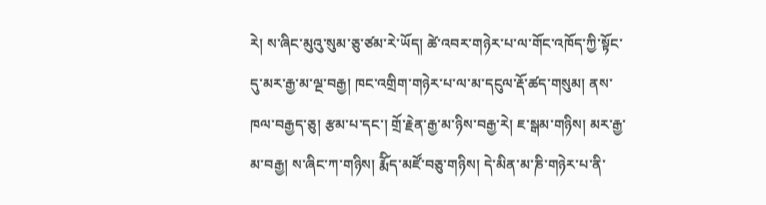རེ། ས་ཞིང་མུའུ་སུམ་ཅུ་ཙམ་རེ་ཡོད། ཚེ་འབར་གཉེར་པ་ལ་གོང་འཁོད་ཀྱི་སྟོང་དུ་མར་རྒྱ་མ་ལྔ་བརྒྱ། ཁང་འགྲིག་གཉེར་པ་ལ་མ་དངུལ་རྡོ་ཚད་གསུམ། ནས་ཁལ་བརྒྱད་ཅུ། རྩམ་པ་དང་། གྲོ་རྗེན་རྒྱ་མ་ཉིས་བརྒྱ་རེ། ཇ་སྒམ་གཉིས། མར་རྒྱ་མ་བརྒྱ། ས་ཞིང་ཀ་གཉིས། རྨོིད་མཛོ་བཅུ་གཉིས། དེ་མིན་མ་ཎི་གཉེར་པ་ནི་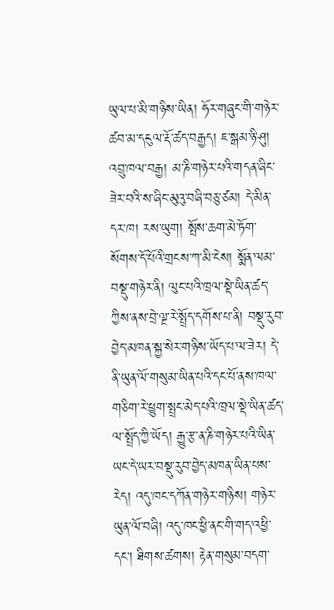ཡུལ་པ་མི་གཉིས་ཡིན། ཧོར་གཞུང་གི་གཉེར་ཚབ་མ་དངུལ་རྡོ་ཚད་བརྒྱད། ཇ་སྒམ་ཉི་ཤུ། འབྲུ་ཁལ་བརྒྱ། མ་ཎི་གཉེར་པའི་གདན་ཞིང་ཟེར་བའི་ས་ཞིང་མུའུ་བཞི་བཅུ་ཙམ། དེ་མིན་དར་ཁ། རས་ཡུག། སྤོས་ཆག་མེ་ཏོག་སོགས་དོ་པོའི་གྲངས་ཀ་མི་ངེས། སྨོན་ལམ་བསྡུ་གཉེར་ནི། ལུང་པའི་ཁྲལ་སྡེ་ཡིན་ཚད་ཀྱིས་ནས་བྲེ་ལྔ་རེ་སྤྲོད་དགོས་པ་ནི། བསྡུ་རུབ་བྱེད་མཁན་སྐྱ་སེར་གཉིས་ཡོད་པ་ལ་ཟེར། དེ་ནི་ཡུན་ལོ་གསུམ་ཡིན་པའི་དང་པོ་ནས་ཁལ་གཅིག་རེ་ཕྱུག་སྤྲང་མེད་པའི་ཁྲལ་སྡེ་ཡིན་ཚད་ལ་སྤྲོད་ཀྱི་ཡོད། རྒྱུ་རྩ་ན་ཎི་གཉེར་པའི་ཡིན་ཡང་དེ་ཡར་བསྡུ་རུབ་བྱེད་མཁན་ཡིན་པས་རེད། འདུ་ཁང་དཀོན་གཉེར་གཉིས། གཉེར་ཡུན་ལོ་བཞི། འདུ་ཁང་ཕྱི་ནང་གི་གད་འཕྱི་དང་། ཐིགས་ཚགས། རྟེན་གསུམ་བདག་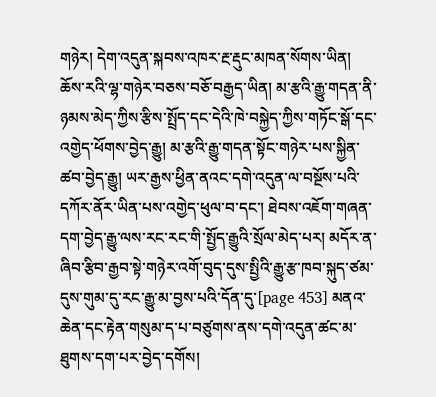གཉེར། དེག་འདུན་སྐབས་འཁར་རྔ་རྡུང་མཁན་སོགས་ཡིན། ཆོས་རའི་ལྷ་གཉེར་བཅས་བཅོ་བརྒྱད་ཡིན། མ་རྩའི་རྒྱུ་གདན་ནི་ཉམས་མེད་ཀྱིས་རྩིས་སྤྲོད་དང་དེའི་ཁེ་བསྐྱེད་ཀྱིས་གཏོང་སྒོ་དང་འགྱེད་ཕོགས་བྱེད་རྒྱུ། མ་རྩའི་རྒྱུ་གདན་སྟོང་གཉེར་པས་སྐྱིན་ཚབ་བྱེད་རྒྱུ། ཡར་རྒྱས་ཕྱིན་ནའང་དགེ་འདུན་ལ་བསྔོས་པའི་དཀོར་ནོར་ཡིན་པས་འགྱེད་ཕུལ་བ་དང་། ཐེབས་འཇོག་གཞན་དག་བྱེད་རྒྱུ་ལས་རང་རང་གི་སྤྱོད་རྒྱུའི་སྲོལ་མེད་པར། མདོར་ན་ཞིབ་རྩིབ་རྒྱབ་སྟེ་གཉེར་འགོ་བུད་དུས་སྤྱིའི་རྒྱུ་རྩ་ཁབ་སྐུད་ཙམ་དུས་གུམ་དུ་རང་རྒྱུ་མ་བྱས་པའི་དོན་དུ་[page 453] མནའ་ཆེན་དང་རྟེན་གསུམ་ད་པ་བཙུགས་ནས་དགེ་འདུན་ཚང་མ་ཐུགས་དག་པར་བྱེད་དགོས།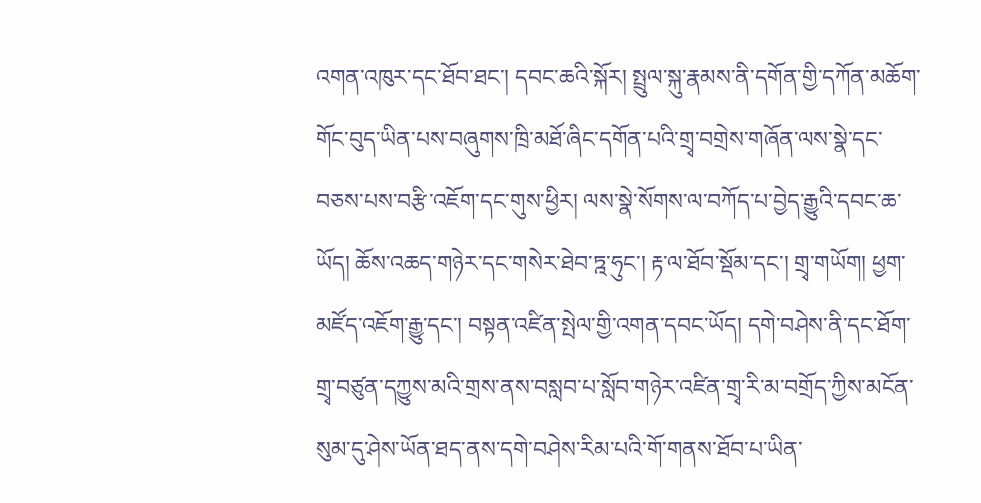འགན་འཁུར་དང་ཐོབ་ཐང་། དབང་ཆའི་སྐོར། སྤྲུལ་སྐུ་རྣམས་ནི་དགོན་གྱི་དཀོན་མཆོག་གོང་བུད་ཡིན་པས་བཞུགས་ཁྲི་མཐོ་ཞིང་དགོན་པའི་གྲྭ་བགྲེས་གཞོན་ལས་སྣེ་དང་བཅས་པས་བརྩི་འཇོག་དང་གུས་ཕྱིར། ལས་སྣེ་སོགས་ལ་བཀོད་པ་བྱེད་རྒྱུའི་དབང་ཆ་ཡོད། ཆོས་འཆད་གཉེར་དང་གསེར་ཐེབ་ཏྰ་ཧུང་། རྟ་ལ་ཐོབ་སྡོམ་དང་། གྲྭ་གཡོག། ཕྱག་མཛོད་འཇོག་རྒྱུ་དང་། བསྟན་འཛིན་སྤེལ་གྱི་འགན་དབང་ཡོད། དགེ་བཤེས་ནི་དང་ཐོག་གྲྭ་བཙུན་དཀྱུས་མའི་གྲས་ནས་བསླབ་པ་སློབ་གཉེར་འཛིན་གྲྭ་རི་མ་བགྲོད་ཀྱིས་མངོན་སུམ་དུ་ཤེས་ཡོན་ཐད་ནས་དགེ་བཤེས་རིམ་པའི་གོ་གནས་ཐོབ་པ་ཡིན་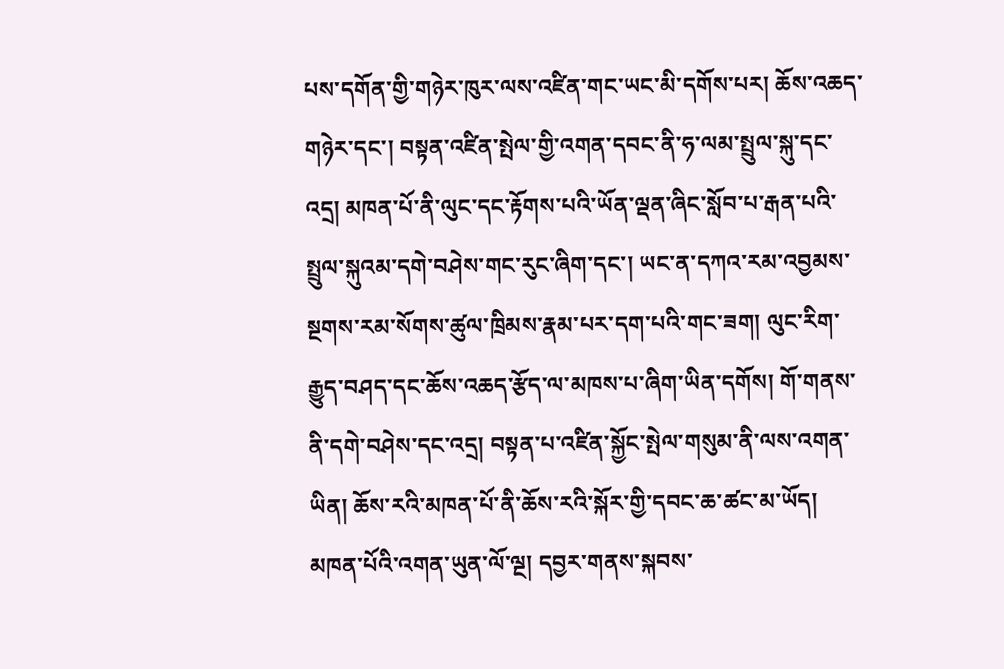པས་དགོན་གྱི་གཉེར་ཁུར་ལས་འཛིན་གང་ཡང་མི་དགོས་པར། ཆོས་འཆད་གཉེར་དང་། བསྟན་འཛིན་སྤེལ་གྱི་འགན་དབང་ནི་ཧ་ལམ་སྤྲུལ་སྐུ་དང་འདྲ། མཁན་པོ་ནི་ལུང་དང་རྟོགས་པའི་ཡོན་ལྡན་ཞིང་སློབ་པ་རྒན་པའི་སྤྲུལ་སྐུའམ་དགེ་བཤེས་གང་རུང་ཞིག་དང་། ཡང་ན་དཀའ་རམ་འབྱམས་སྔགས་རམ་སོགས་ཚུལ་ཁྲིམས་རྣམ་པར་དག་པའི་གང་ཟག། ལུང་རིག་རྒྱུད་བཤད་དང་ཆོས་འཆད་རྩོད་ལ་མཁས་པ་ཞིག་ཡིན་དགོས། གོ་གནས་ནི་དགེ་བཤེས་དང་འདྲ། བསྟན་པ་འཛིན་སྐྱོང་སྤེལ་གསུམ་ནི་ལས་འགན་ཡིན། ཆོས་རའི་མཁན་པོ་ནི་ཆོས་རའི་སྐོར་གྱི་དབང་ཆ་ཚང་མ་ཡོད། མཁན་པོའི་འགན་ཡུན་ལོ་ལྔ། དབྱར་གནས་སྐབས་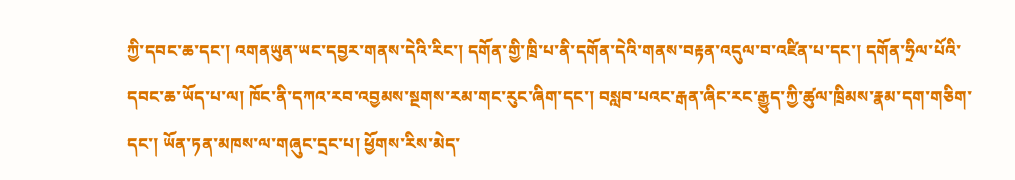ཀྱི་དབང་ཆ་དང་། འགནཡུན་ཡང་དབྱར་གནས་དེའི་རིང་། དགོན་གྱི་ཁྲི་པ་ནི་དགོན་དེའི་གནས་བརྟན་འདུལ་བ་འཛིན་པ་དང་། དགོན་ཧྲིལ་པོའི་དབང་ཆ་ཡོད་པ་ལ། ཁོང་ནི་དཀའ་རབ་འབྱམས་སྔགས་རམ་གང་རུང་ཞིག་དང་། བསླབ་པའང་རྒན་ཞིང་རང་རྒྱུད་ཀྱི་ཚུལ་ཁྲིམས་རྣམ་དག་གཅིག་དང་། ཡོན་ཏན་མཁས་ལ་གཞུང་དྲང་པ། ཕྱོགས་རིས་མེད་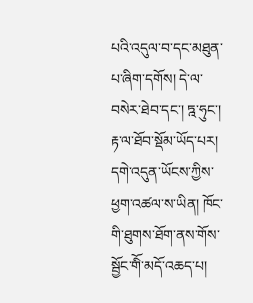པའི་འདུལ་བ་དང་མཐུན་པ་ཞིག་དགོས། དེ་ལ་བསེར་ཐེབ་དང་། ཏྰ་ཧུང་། རྟ་ལ་ཐོབ་སྡོམ་ཡོད་པར། དགེ་འདུན་ཡོངས་ཀྱིས་ཕྱག་འཚལ་ས་ཡིན། ཁོང་གི་ཐུགས་ཐོག་ནས་གོས་སྦྱོང་གིོ་མདོ་འཆད་པ།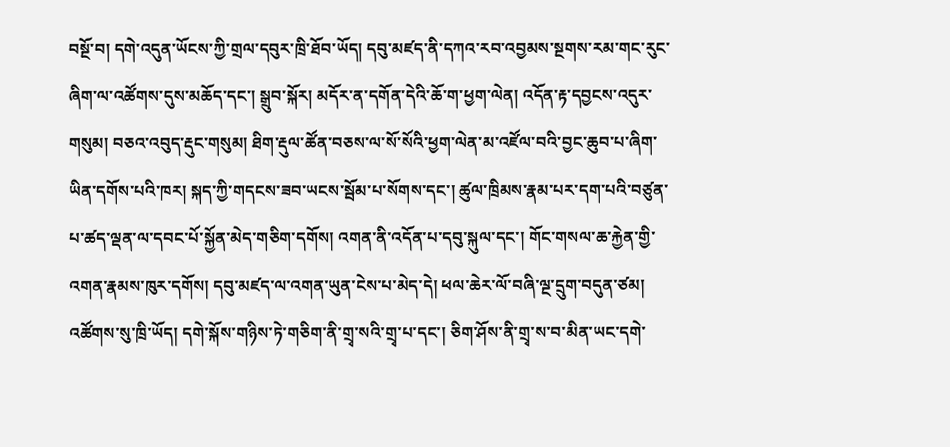བསྔོ་བ། དགེ་འདུན་ཡོངས་ཀྱི་གྲལ་དབུར་ཁྲི་ཐོབ་ཡོད། དབུ་མཛད་ནི་དཀའ་རབ་འབྱམས་སྔགས་རམ་གང་རུང་ཞིག་ལ་འཚོགས་དུས་མཆོད་དང་། སྒྲུབ་སྐོར། མདོར་ན་དགོན་དེའི་ཆོ་ག་ཕྱག་ལེན། འདོན་རྟ་དབྱངས་འདུར་གསུམ། བཅའ་འབུད་རྡུང་གསུམ། ཐིག་རྡུལ་ཚོན་བཅས་ལ་སོ་སོའི་ཕྱག་ལེན་མ་འཛོལ་བའི་བྱང་ཆུབ་པ་ཞིག་ཡིན་དགོས་པའི་ཁར། སྐད་ཀྱི་གདངས་ཟབ་ཡངས་སྦོམ་པ་སོགས་དང་། ཚུལ་ཁྲིམས་རྣམ་པར་དག་པའི་བཙུན་པ་ཚད་ལྡན་ལ་དབང་པོ་སྐྱོན་མེད་གཅིག་དགོས། འགན་ནི་འདོན་པ་དབུ་སྐུལ་དང་། གོང་གསལ་ཆ་རྐྱེན་གྱི་འགན་རྣམས་ཁུར་དགོས། དབུ་མཛད་ལ་འགན་ཡུན་ངེས་པ་མེད་དེ། ཕལ་ཆེར་ལོ་བཞི་ལྔ་དྲུག་བདུན་ཙམ། འཚོགས་སུ་ཁྲི་ཡོད། དགེ་སྐོས་གཉིས་ཏེ་གཅིག་ནི་གྲྭ་སའི་གྲྭ་པ་དང་། ཅིག་ཤོས་ནི་གྲྭ་ས་བ་མིན་ཡང་དགེ་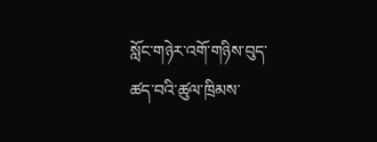སློང་གཉེར་འགོ་གཉིས་བུད་ཚད་བའི་ཚུལ་ཁྲིམས་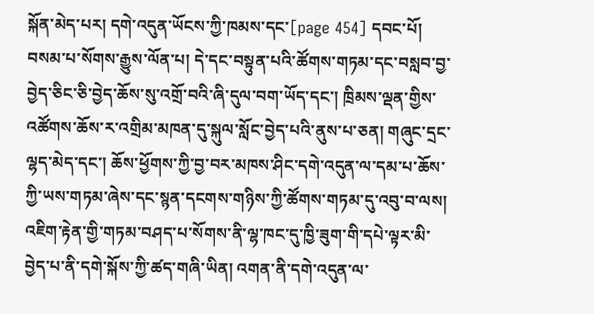སྐོན་མེད་པར། དགེ་འདུན་ཡོངས་ཀྱི་ཁམས་དང་[page 454] དབང་པོ། བསམ་པ་སོགས་རྒྱུས་ལོན་པ། དེ་དང་བསྟུན་པའི་ཚོགས་གཏམ་དང་བསླབ་བྱ་བྱེད་ཅིང་ཅི་བྱེད་ཆོས་སུ་འགྲོ་བའི་ཞི་དུལ་བག་ཡོད་དང་། ཁྲིམས་ལྡན་གྱིས་འཚོགས་ཆོས་ར་འགྲིམ་མཁན་དུ་སྐུལ་སློང་བྱེད་པའི་ནུས་པ་ཅན། གཞུང་དྲང་ལྷད་མེད་དང་། ཆོས་ཕྱོགས་ཀྱི་བྱ་བར་མཁས་ཤིང་དགེ་འདུན་ལ་དམ་པ་ཆོས་ཀྱི་ཡས་གཏམ་ཞེས་དང་སྙན་དངགས་གཉིས་ཀྱི་ཚོགས་གཏམ་དུ་འབུ་བ་ལས། འཇིག་རྟེན་གྱི་གཏམ་བཤད་པ་སོགས་ནི་ལྷ་ཁང་དུ་ཁྱི་ཟུག་གི་དཔེ་ལྟར་མི་བྱེད་པ་ནི་དགེ་སྐོས་ཀྱི་ཚད་གཞི་ཡིན། འགན་ནི་དགེ་འདུན་ལ་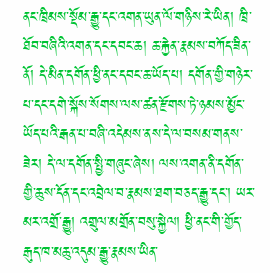ནང་ཁྲིམས་སྡོམ་རྒྱུ་དང་འགན་ཡུན་ལོ་གཉིས་རེ་ཡིན། ཁྲི་ཐོབ་བཞིའི་འགན་དང་དབང་ཆ། ཆ་རྐྱེན་རྣམས་བཀོད་ཟིན་ནོ། དེ་མིན་དགོན་ཕྱི་ནང་དབང་ཆ་ཡོད་པ། དགོན་གྱི་གཉེར་པ་དང་དགེ་སྐོས་སོགས་ལས་ཚན་རྫོགས་ཏེ་ཉམས་མྱོང་ཡོད་པའི་རྒན་པ་བཞི་འདེམས་ནས་དེ་ལ་བསམ་གནས་ཟེར། དེ་ལ་དགོན་སྤྱི་གཞུང་ཞེས། ལས་འགན་ནི་དགོན་གྱི་ཆུས་དོན་དང་འབྲེལ་བ་རྣམས་ཐག་བཅད་རྒྱུ་དང་། ཡར་མར་འགྲོ་རྒྱུ། འགྲུལ་མགྲོན་བསུ་སྐྱེལ། ཕྱི་ནང་གི་གྱོད་རྒུད་ཁ་མཆུ་འདུམ་རྒྱུ་རྣམས་ཡིན་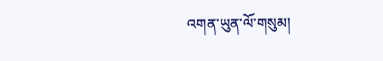འགན་ཡུན་ལོ་གསུམ།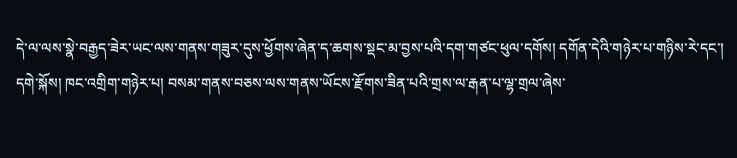དེ་ལ་ལས་སྣེ་བརྒྱད་ཟེར་ཡང་ལས་གནས་གཟུར་དུས་ཕྱོགས་ཞེན་ད་ཆགས་སྡང་མ་བྱས་པའི་དག་གཙང་ཕུལ་དགོས། དགོན་དེའི་གཉེར་པ་གཉིས་རེ་དང་། དགེ་སྐོས། ཁང་འགྲིག་གཉེར་པ། བསམ་གནས་བཅས་ལས་གནས་ཡོངས་རྫོགས་ཟིན་པའི་གྲས་ལ་རྒན་པ་ལྷ་གྲལ་ཞེས་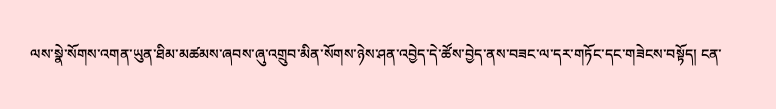ལས་སྣེ་སོགས་འགན་ཡུན་ཐིམ་མཚམས་ཞབས་ཞུ་འགྲུབ་མིན་སོགས་ཉེས་ཤན་འབྱེད་དེ་ཚོས་བྱེད་ནས་བཟང་ལ་དར་གཏོང་དང་གཟེངས་བསྟོད། ངན་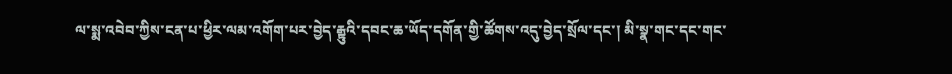ལ་སྨ་འབེབ་ཀྱིས་ངན་པ་ཕྱིར་ལམ་འགོག་པར་བྱེད་རྒྟུའི་དབང་ཆ་ཡོད་དགོན་གྱི་ཚོགས་འདུ་བྱེད་སྲོལ་དང་། མི་སྣ་གང་དང་གང་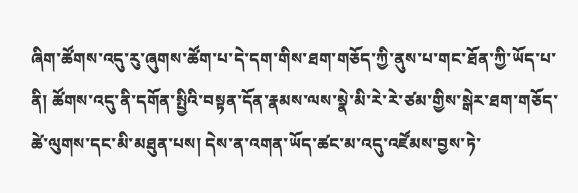ཞིག་ཚོགས་འདུ་རུ་ཞུགས་ཚོག་པ་དེ་དག་གིས་ཐག་གཅོད་ཀྱི་ནུས་པ་གང་ཐོན་ཀྱི་ཡོད་པ་ནི། ཚོགས་འདུ་ནི་དགོན་སྤྱིའི་བསྟན་དོན་རྣམས་ལས་སྣེ་མི་རེ་རེ་ཙམ་གྱིས་སྒེར་ཐག་གཅོད་ཚེ་ལུགས་དང་མི་མཐུན་པས། དེས་ན་འགན་ཡོད་ཚང་མ་འདུ་འཛོམས་བྱས་ཏེ་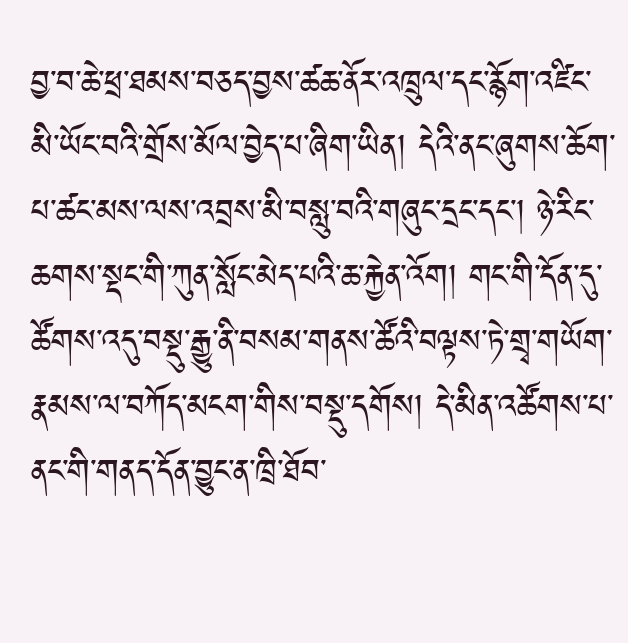བྱ་བ་ཆེ་ཕྲ་ཐམས་བཅད་བྱས་ཚཆ་ནོར་འཁྲུལ་དང་རྙོག་འཛིང་མི་ཡོང་བའི་གྲོས་མོལ་བྱེད་པ་ཞིག་ཡིན། དེའི་ནང་ཞུགས་ཆོག་པ་ཚང་མས་ལས་འབྲས་མི་བསླུ་བའི་གཞུང་དྲང་དང་། ཉེ་རིང་ཆགས་སྡང་གི་ཀུན་སློང་མེད་པའི་ཆ་རྐྱེན་འོག། གང་གི་དོན་དུ་ཚོགས་འདུ་བསྡུ་རྒྱུ་ནི་བསམ་གནས་ཚོའི་བལྟས་ཏེ་གྲྭ་གཡོག་རྣམས་ལ་བཀོད་མངག་གིས་བསྡུ་དགོས། དེ་མིན་འཚོགས་པ་ནང་གི་གནད་དོན་བྱུང་ན་ཁྲི་ཐོབ་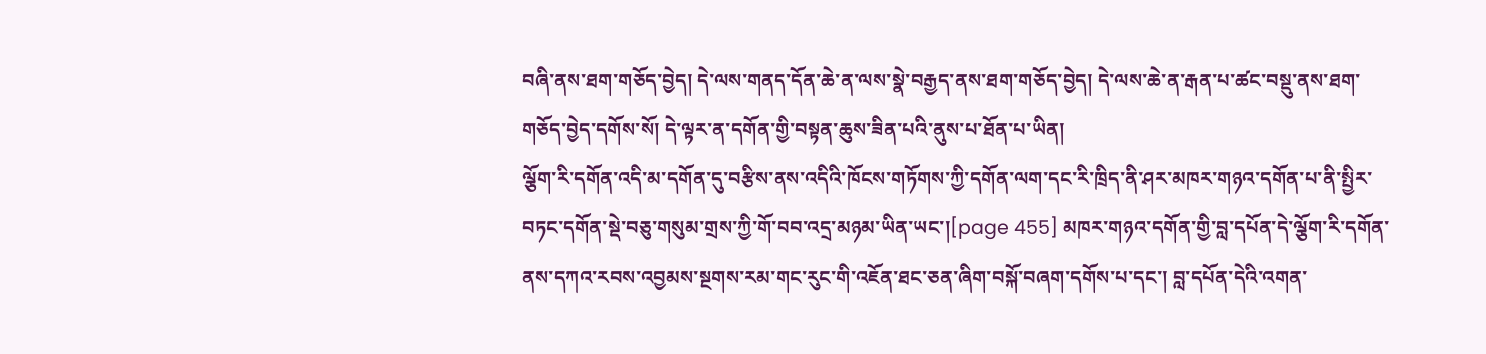བཞི་ནས་ཐག་གཅོད་བྱེད། དེ་ལས་གནད་དོན་ཆེ་ན་ལས་སྣེ་བརྒྱད་ནས་ཐག་གཅོད་བྱེད། དེ་ལས་ཆེ་ན་རྒན་པ་ཚང་བསྡུ་ནས་ཐག་གཅོད་བྱེད་དགོས་སོ། དེ་ལྟར་ན་དགོན་གྱི་བསྟན་ཆུས་ཟིན་པའི་ནུས་པ་ཐོན་པ་ཡིན།
ལྕོག་རི་དགོན་འདི་མ་དགོན་དུ་བརྩིས་ནས་འདིའི་ཁོངས་གཏོགས་ཀྱི་དགོན་ལག་དང་རི་ཁྲིད་ནི་ཤར་མཁར་གཉའ་དགོན་པ་ནི་སྤྱིར་བཏང་དགོན་སྡེ་བཅུ་གསུམ་གྲས་ཀྱི་གོ་བབ་འདྲ་མཉམ་ཡིན་ཡང་།[page 455] མཁར་གཉའ་དགོན་གྱི་བླ་དཔོན་དེ་ལྕོག་རི་དགོན་ནས་དཀའ་རབས་འབྱམས་སྔགས་རམ་གང་རུང་གི་འཇོན་ཐང་ཅན་ཞིག་བསྐོ་བཞག་དགོས་པ་དང་། བླ་དཔོན་དེའི་འགན་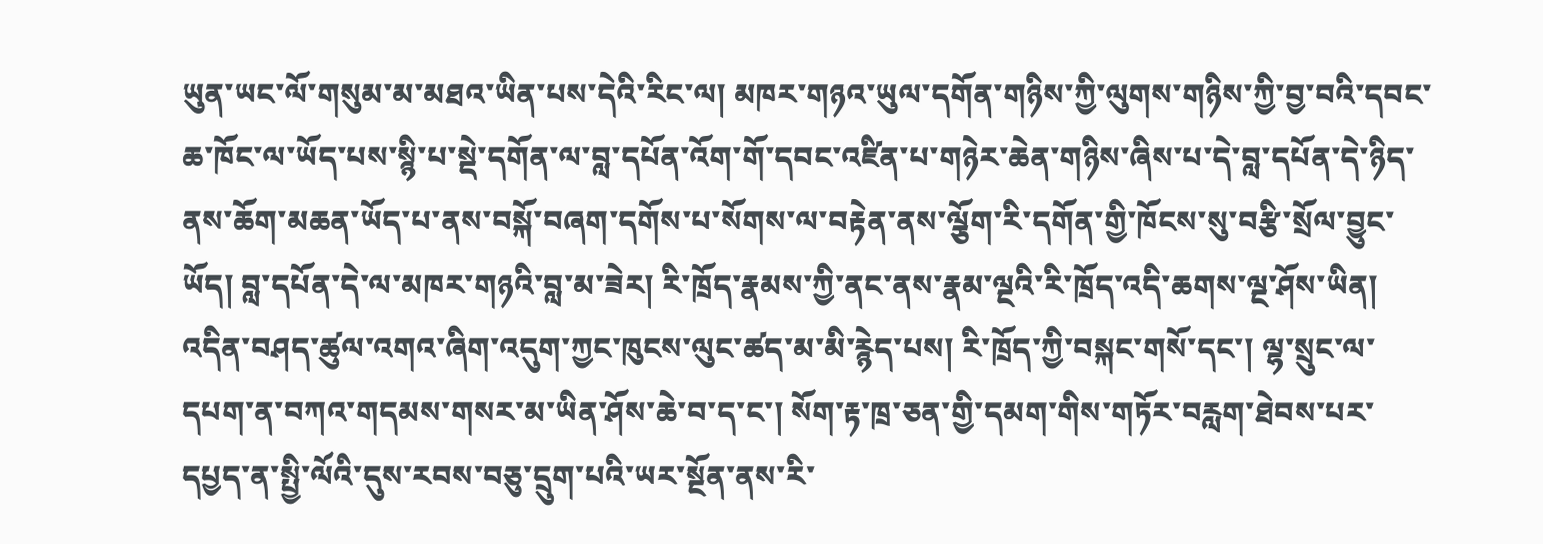ཡུན་ཡང་ལོ་གསུམ་མ་མཐའ་ཡིན་པས་དེའི་རིང་ལ། མཁར་གཉའ་ཡུལ་དགོན་གཉིས་ཀྱི་ལུགས་གཉིས་ཀྱི་བྱ་བའི་དབང་ཆ་ཁོང་ལ་ཡོད་པས་སྙི་པ་སྡེ་དགོན་ལ་བླ་དཔོན་འོག་གོ་དབང་འཛིན་པ་གཉེར་ཆེན་གཉིས་ཞིས་པ་དེ་བླ་དཔོན་དེ་ཉིད་ནས་ཆོག་མཆན་ཡོད་པ་ནས་བསྐོ་བཞག་དགོས་པ་སོགས་ལ་བརྟེན་ནས་ལྕོག་རི་དགོན་གྱི་ཁོངས་སུ་བརྩི་སྲོལ་བྱུང་ཡོད། བླ་དཔོན་དེ་ལ་མཁར་གཉའི་བླ་མ་ཟེར། རི་ཁྲོད་རྣམས་ཀྱི་ནང་ནས་རྣམ་ལྔའི་རི་ཁྲོད་འདི་ཆགས་ལྔ་ཤོས་ཡིན། འདིན་བཤད་ཚུལ་འགའ་ཞིག་འདུག་ཀྱང་ཁུངས་ལུང་ཚད་མ་མི་རྙེད་པས། རི་ཁྲོད་ཀྱི་བསྐང་གསོ་དང་། ལྷ་སྲུང་ལ་དཔག་ན་བཀའ་གདམས་གསར་མ་ཡིན་ཤོས་ཆེ་བ་ད་ང་། སོག་རྟ་ཁྲ་ཅན་གྱི་དམག་གིས་གཏོར་བརླག་ཐེབས་པར་དཔྱད་ན་སྤྱི་ལོའི་དུས་རབས་བཅུ་དྲུག་པའི་ཡར་སྔོན་ནས་རི་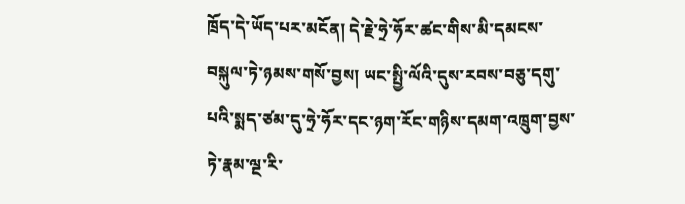ཁྲོད་དེ་ཡོད་པར་མངོན། དེ་རྗེ་ཧྲེ་ཧོར་ཚང་གིས་མི་དམངས་བསྐུལ་ཏེ་ཉམས་གསོ་བྱས། ཡང་སྤྱི་ལོའི་དུས་རབས་བཅུ་དགུ་པའི་སྨད་ཙམ་དུ་ཧྲེ་ཧོར་དང་ཉག་རོང་གཉིས་དམག་འཁྲུག་བྱས་ཏེ་རྣམ་ལྔ་རི་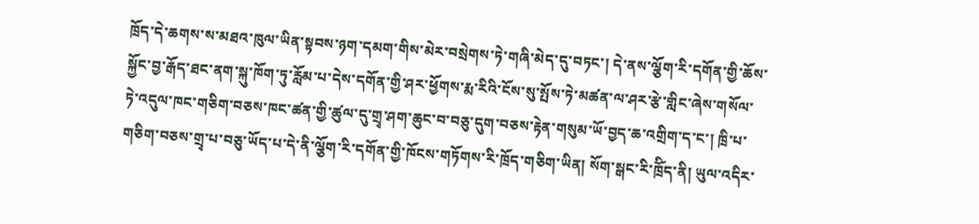ཁྲོད་དེ་ཆགས་ས་མཐའ་ཁུལ་ཡིན་སྟབས་ཉག་དམག་གིས་མེར་བསྲེགས་ཏེ་གཞི་མེད་དུ་བཏང་། དེ་ནས་ལྕོག་རི་དགོན་གྱི་ཆོས་སྐྱོང་བྱ་རྒོད་ཐང་ནག་སྐུ་ཁོག་ཏུ་རློམ་པ་དེས་དགོན་གྱི་ཤར་ཕྱོགས་རྨ་རིའི་ངོས་སུ་སྤོས་ཏེ་མཚན་ལ་ཤར་རྩེ་གླིང་ཞེས་གསོལ་ཏེ་འདུལ་ཁང་གཅིག་བཅས་ཁང་ཚན་གྱི་ཚུལ་དུ་གྲྭ་ཤག་ཆུང་བ་བཅུ་དུག་བཅས་རྟེན་གསུམ་ཡོ་བྱད་ཆ་འགྲིག་ད་ང་། ཁྲི་པ་གཅིག་བཅས་གྲྭ་པ་བཅུ་ཡོད་པ་དེ་ནི་ལྕོག་རི་དགོན་གྱི་ཁོངས་གཏོགས་རི་ཁྲོད་གཅིག་ཡིན། སོག་སྒང་རི་ཁྲོིད་ནི། ཡུལ་འདིར་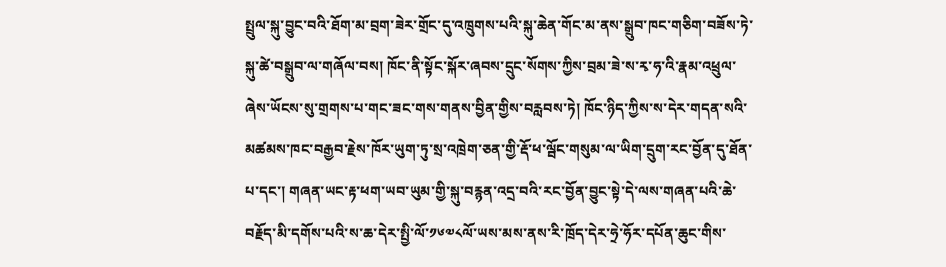སྤྲུལ་སྐུ་བྱུང་བའི་ཐོག་མ་བྲག་ཟེར་གྲོང་དུ་འཁྲུགས་པའི་སྐུ་ཆེན་གོང་མ་ནས་སྒྲུབ་ཁང་གཅིག་བཟོས་ཏེ་སྐུ་ཚེ་བསྒྲུབ་ལ་གཞོལ་བས། ཁོང་ནི་སྟོང་སྐོར་ཞབས་དྲུང་སོགས་ཀྱིས་བྲམ་ཟེ་ས་རྭ་ཧ་འི་རྣམ་འཕྲུལ་ཞེས་ཡོངས་སུ་གྲགས་པ་གང་ཟང་གས་གནས་བྱིན་གྱིས་བརླབས་ཏེ། ཁོང་ཉིད་ཀྱིས་ས་དེར་གདན་སའི་མཚམས་ཁང་བརྒྱབ་རྗེས་ཁོར་ཡུག་ཏུ་སྲ་འཁྲེག་ཅན་གྱི་རྡོ་ཕ་ལྦོང་གསུམ་ལ་ཡིག་དྲུག་རང་བྱོན་དུ་ཐོན་པ་དང་། གཞན་ཡང་རྟ་ཕག་ཡབ་ཡུམ་གྱི་སྐུ་བརྙན་འདྲ་བའི་རང་བྱོན་བྱུང་སྟེ་དེ་ལས་གཞན་པའི་ཆེ་བརྗོད་མི་དགོས་པའི་ས་ཆ་དེར་སྤྱི་ལོ་༡༦༧༨ལོ་ཡས་མས་ནས་རི་ཁྲོད་དེར་ཧྲེ་ཧོར་དཔོན་ཆུང་གིས་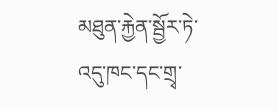མཐུན་རྐྱེན་སྦྱོར་ཏེ་འདུ་ཁང་དང་གྲྭ་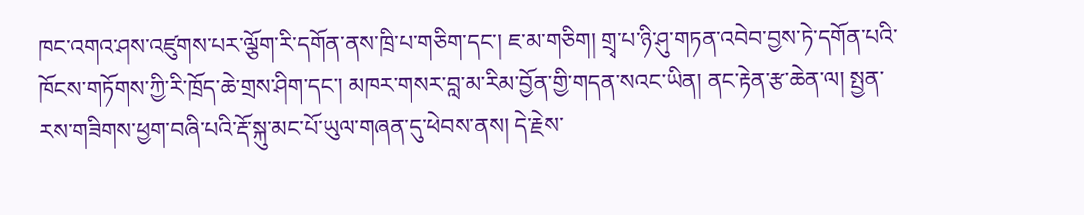ཁང་འགའ་ཤས་འཛུགས་པར་ལྕོག་རི་དགོན་ནས་ཁྲི་པ་གཅིག་དང་། ཇ་མ་གཅིག། གྲྭ་པ་ཉི་ཤུ་གཏན་འབེབ་བྱས་ཏེ་དགོན་པའི་ཁོངས་གཏོགས་ཀྱི་རི་ཁྲོད་ཆེ་གྲས་ཤིག་དང་། མཁར་གསར་བླ་མ་རིམ་བྱོན་གྱི་གདན་སའང་ཡིན། ནང་རྟེན་རྩ་ཆེན་ལ། སྤྱན་རས་གཟིགས་ཕྱག་བཞི་པའི་རྡོ་སྐུ་མང་པོ་ཡུལ་གཞན་དུ་ཕེབས་ནས། དེ་རྗེས་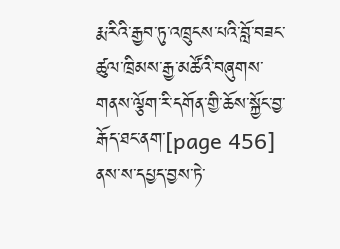རྨ་རིའི་རྒྱབ་ཏུ་འཁྲུངས་པའི་བློ་བཟང་ཚུལ་ཁྲིམས་རྒྱ་མཚོའི་བཞུགས་གནས་ལྕོག་རི་དགོན་གྱི་ཆོས་སྐྱོང་བྱ་རྒོད་ཐང་ནག་[page 456] ནས་ས་དཔྱད་བྱས་ཏེ་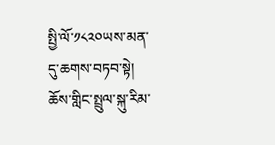སྤྱི་ལོ་༡༨༢༠ཡས་མན་དུ་ཆགས་བཏབ་སྟེ། ཆོས་གླིང་སྤྲུལ་སྐུ་རིམ་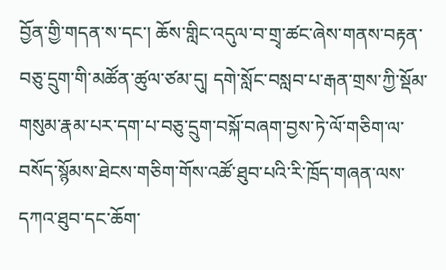བྱོན་གྱི་གདན་ས་དང་། ཆོས་གླིང་འདུལ་བ་གྲྭ་ཚང་ཞེས་གནས་བརྟན་བཅུ་དྲུག་གི་མཚོན་ཚུལ་ཙམ་དུ། དགེ་སློང་བསླབ་པ་རྒན་གྲས་ཀྱི་སྡོམ་གསུམ་རྣམ་པར་དག་པ་བཅུ་དྲུག་བསྐོ་བཞག་བྱས་ཏེ་ལོ་གཅིག་ལ་བསོད་སྙོམས་ཐེངས་གཅིག་གོས་འཚོ་ཐུབ་པའི་རི་ཁྲོད་གཞན་ལས་དཀའ་ཐུབ་དང་ཆོག་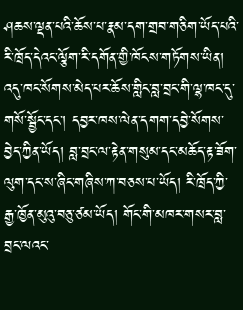ཤཆས་ལྡན་པའི་ཆོས་པ་རྣམ་དག་གྲབ་གཅིག་ཡོད་པའི་རི་ཁྲོད་དེའང་ལྕོག་རི་དགོན་གྱི་ཁོངས་གཏོགས་ཡིན། འདུ་ཁང་སོགས་མེད་པར་ཆོས་གླིང་བླ་བྲང་གི་ལྷ་ཁང་དུ་གསོ་སྦྱོང་དང་། དབྱར་ཁས་ལེན་དགག་དབྱེ་སོགས་བྱེད་ཀྱིན་ཡོད། བླ་བྲང་ལ་རྟེན་གསུམ་དང་མཆོད་རྟ་ཟོག་ལུག་དང་ས་ཞིང་གཞིས་ཀ་བཅས་པ་ཡོད། རི་ཁྲོད་ཀྱི་རྒྱ་ཁྱོན་མུའུ་བཅུ་ཙམ་ཡོད། གོང་གི་མཁར་གསར་བླ་བྲང་ལའང་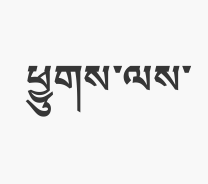ཕྱུགས་ལས་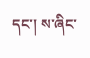དང་། ས་ཞིང་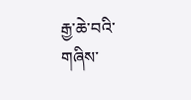རྒྱ་ཆེ་བའི་གཞིས་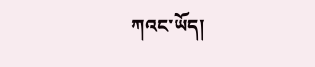ཀའང་ཡོད།